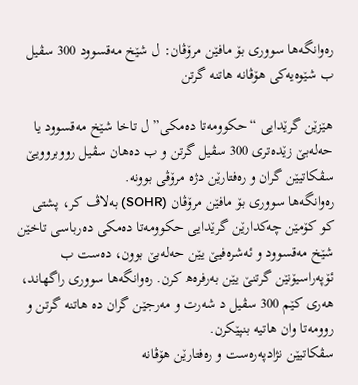رەوانگەھا سووری بۆ مافێن مرۆڤان: ل شێخ مەقسوود 300 سڤیل ب شێوەیەکی ھۆڤانە ھاتنە گرتن

ھێزێن گرێدایی “حکوومەتا دەمکی” ل تاخا شێخ مەقسوود یا حەلەبێ زێدەتری 300 سڤیل گرتن و ب دەھان سڤیل رووبروویێ سڤکاتیێن گران و رەفتارێن دژە مرۆڤی بوونە.
رەوانگەھا سووری بۆ مافێن مرۆڤان (SOHR) بەلاڤ کر، پشتی کو کۆمێن چەکدارێن گرێدایی حکوومەتا دەمکی دەرباسی تاخێن شێخ مەقسوود و ئەشرەفیێ یێن حەلەبێ بوون، دەست ب ئۆپەراسیۆنێن گرتنێ یێن بەرفرەھ کرن. رەوانگەها سووری راگھاند، ھەری کێم 300 سڤیل د شەرت و مەرجێن گران دە ھاتنە گرتن و روومەتا وان ھاتیە بنپێکرن.
سڤکاتیێن نژادپەرەست و رەفتارێن ھۆڤانە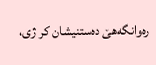رەوانگەھێ دەستنیشان کر ژی،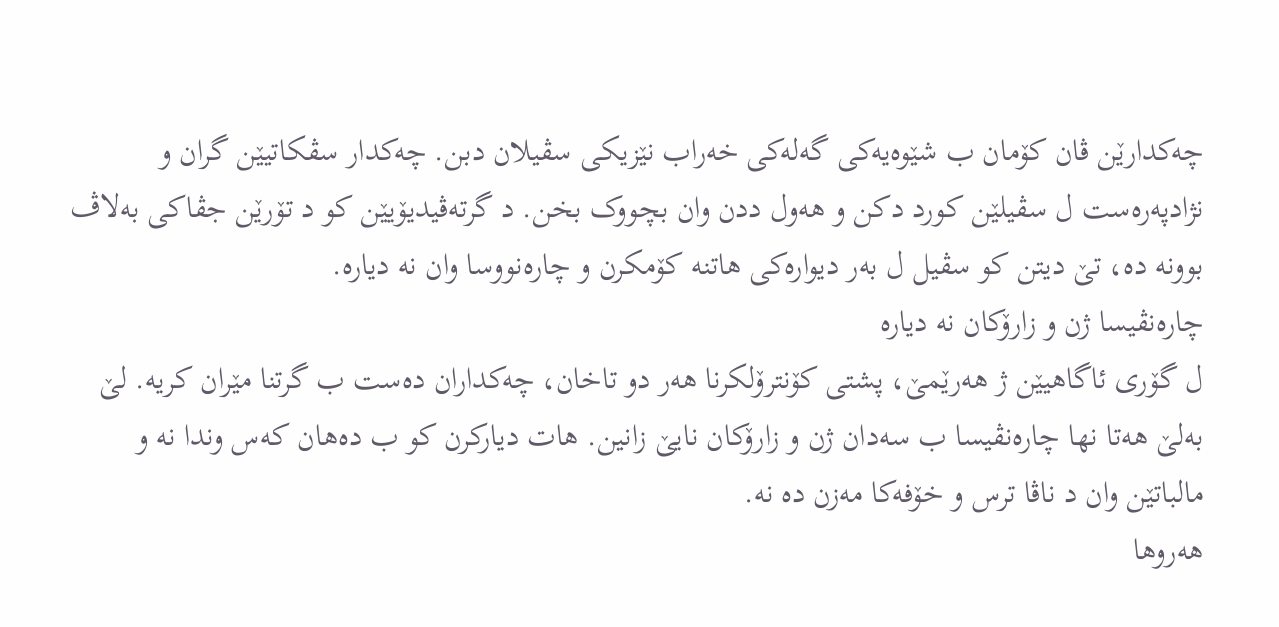چەکدارێن ڤان کۆمان ب شێوەیەکی گەلەکی خەراب نێزیکی سڤیلان دبن. چەکدار سڤکاتیێن گران و نژادپەرەست ل سڤیلێن کورد دکن و ھەول ددن وان بچووک بخن. د گرتەڤیدیۆیێن کو د تۆرێن جڤاکی بەلاڤ بوونە دە، تێ دیتن کو سڤیل ل بەر دیوارەکی ھاتنە کۆمکرن و چارەنووسا وان نە دیارە.
چارەنڤیسا ژن و زارۆکان نە دیارە
ل گۆری ئاگاھیێن ژ ھەرێمێ، پشتی کۆنترۆلکرنا ھەر دو تاخان، چەکداران دەست ب گرتنا مێران کریە. لێ بەلێ ھەتا نھا چارەنڤیسا ب سەدان ژن و زارۆکان نایێ زانین. ھات دیارکرن کو ب دەھان کەس وندا نە و مالباتێن وان د ناڤا ترس و خۆفەکا مەزن دە نە.
ھەروھا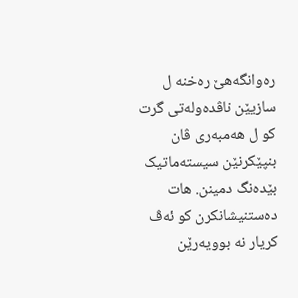رەوانگەھێ رەخنە ل سازیێن ناڤدەولەتی گرت کو ل ھەمبەری ڤان بنپێکرنێن سیستەماتیک بێدەنگ دمینن. ھات دەستنیشانکرن کو ئەڤ کریار نە بوویەرێن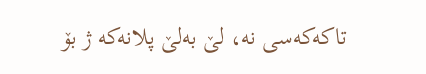تاکەکەسی نە، لێ بەلێ پلانەکە ژ بۆ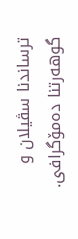ترساندنا سڤیلان و گوھەرتنا دەمۆگرافی.